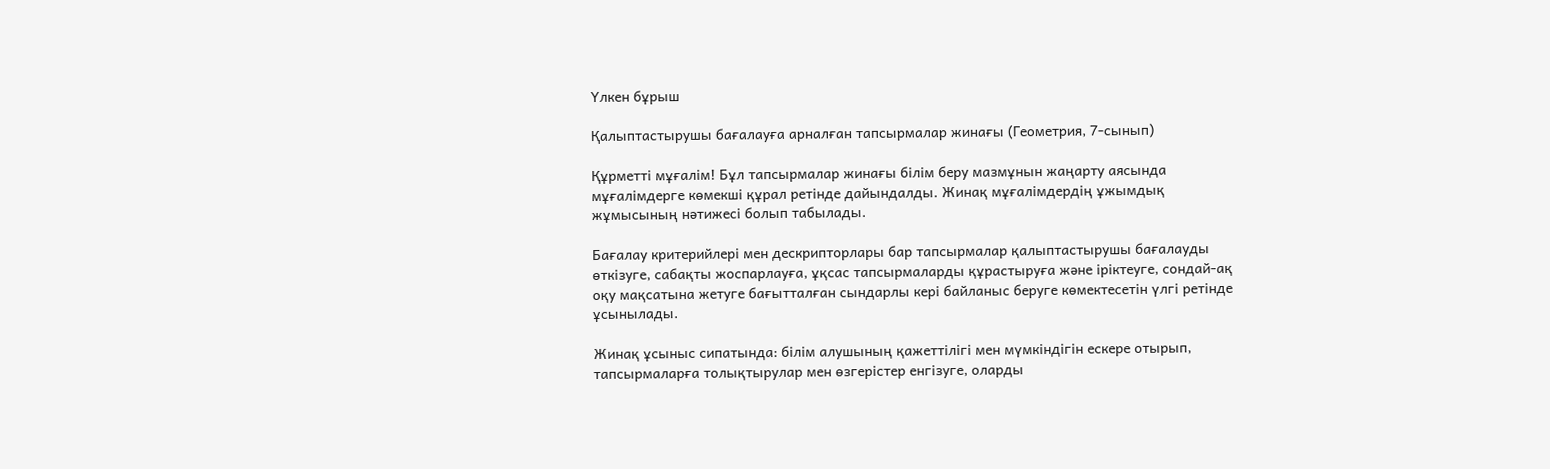Үлкен бұрыш

Қалыптастырушы бағалауға арналған тапсырмалар жинағы (Геометрия, 7-сынып)

Құрметті мұғалім! Бұл тапсырмалар жинағы білім беру мазмұнын жаңарту аясында мұғалімдерге көмекші құрал ретінде дайындалды. Жинақ мұғалімдердің ұжымдық жұмысының нәтижесі болып табылады.

Бағалау критерийлері мен дескрипторлары бар тапсырмалар қалыптастырушы бағалауды өткізуге, сабақты жоспарлауға, ұқсас тапсырмаларды құрастыруға және іріктеуге, сондай-ақ оқу мақсатына жетуге бағытталған сындарлы кері байланыс беруге көмектесетін үлгі ретінде ұсынылады.

Жинақ ұсыныс сипатында: білім алушының қажеттілігі мен мүмкіндігін ескере отырып, тапсырмаларға толықтырулар мен өзгерістер енгізуге, оларды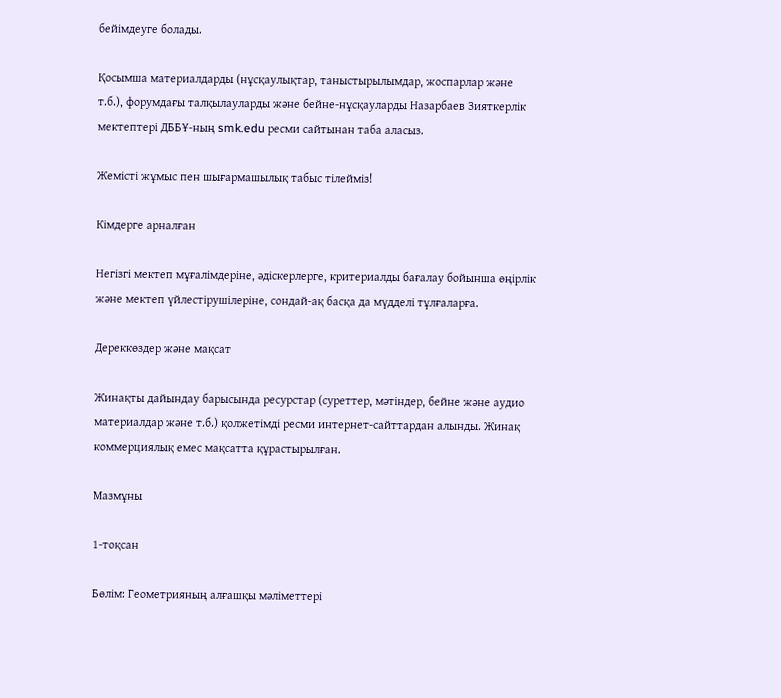бейімдеуге болады.

Қосымша материалдарды (нұсқаулықтар, таныстырылымдар, жоспарлар және т.б.), форумдағы талқылауларды және бейне-нұсқауларды Назарбаев Зияткерлік мектептері ДББҰ-ның smk.edu ресми сайтынан таба аласыз.

Жемісті жұмыс пен шығармашылық табыс тілейміз!

Кімдерге арналған

Негізгі мектеп мұғалімдеріне, әдіскерлерге, критериалды бағалау бойынша өңірлік және мектеп үйлестірушілеріне, сондай-ақ басқа да мүдделі тұлғаларға.

Дереккөздер және мақсат

Жинақты дайындау барысында ресурстар (суреттер, мәтіндер, бейне және аудио материалдар және т.б.) қолжетімді ресми интернет-сайттардан алынды. Жинақ коммерциялық емес мақсатта құрастырылған.

Мазмұны

1-тоқсан

Бөлім: Геометрияның алғашқы мәліметтері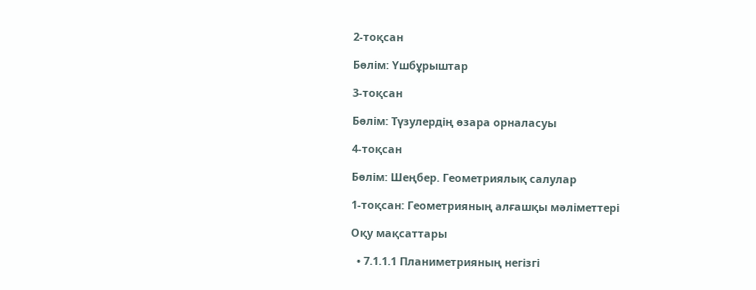2-тоқсан

Бөлім: Үшбұрыштар

3-тоқсан

Бөлім: Түзулердің өзара орналасуы

4-тоқсан

Бөлім: Шеңбер. Геометриялық салулар

1-тоқсан: Геометрияның алғашқы мәліметтері

Оқу мақсаттары

  • 7.1.1.1 Планиметрияның негізгі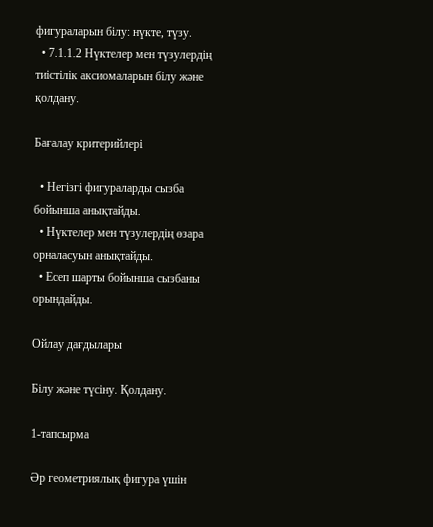фигураларын білу: нүкте, түзу.
  • 7.1.1.2 Нүктелер мен түзулердің тиістілік аксиомаларын білу және қолдану.

Бағалау критерийлері

  • Негізгі фигураларды сызба бойынша анықтайды.
  • Нүктелер мен түзулердің өзара орналасуын анықтайды.
  • Есеп шарты бойынша сызбаны орындайды.

Ойлау дағдылары

Білу және түсіну. Қолдану.

1-тапсырма

Әр геометриялық фигура үшін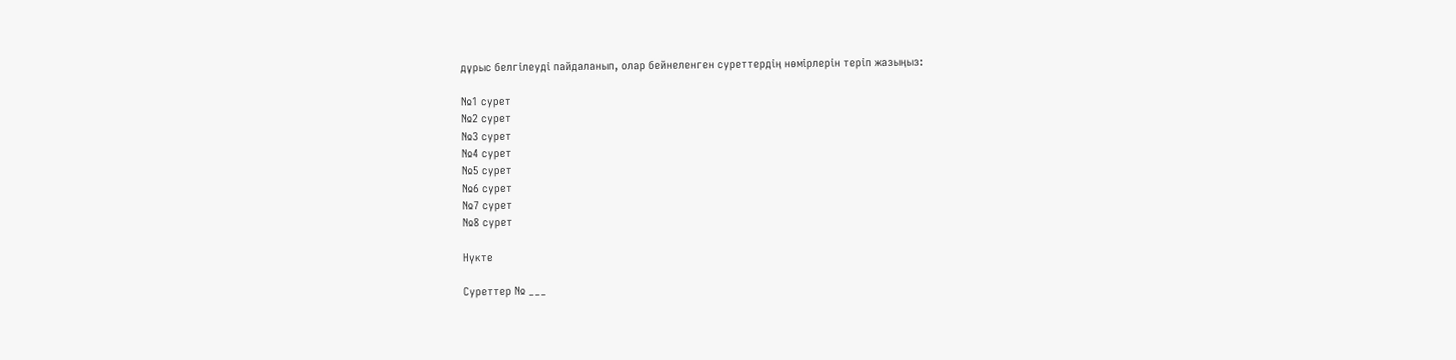дұрыс белгілеуді пайдаланып, олар бейнеленген суреттердің нөмірлерін теріп жазыңыз:

№1 сурет
№2 сурет
№3 сурет
№4 сурет
№5 сурет
№6 сурет
№7 сурет
№8 сурет

Нүкте

Суреттер № ___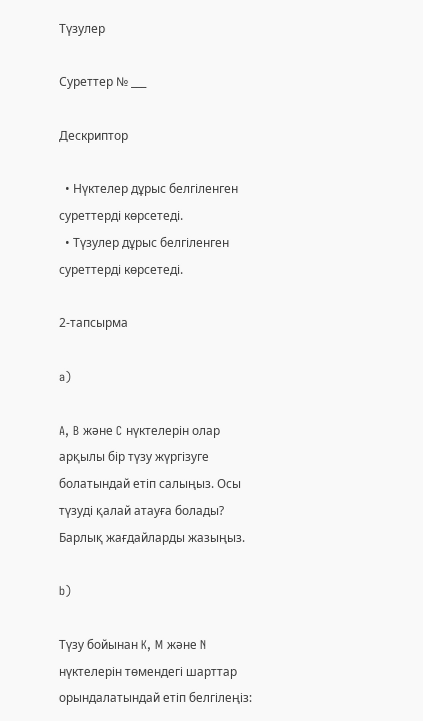Түзулер

Суреттер № ___

Дескриптор

  • Нүктелер дұрыс белгіленген суреттерді көрсетеді.
  • Түзулер дұрыс белгіленген суреттерді көрсетеді.

2-тапсырма

a)

A, B және C нүктелерін олар арқылы бір түзу жүргізуге болатындай етіп салыңыз. Осы түзуді қалай атауға болады? Барлық жағдайларды жазыңыз.

b)

Түзу бойынан K, M және N нүктелерін төмендегі шарттар орындалатындай етіп белгілеңіз: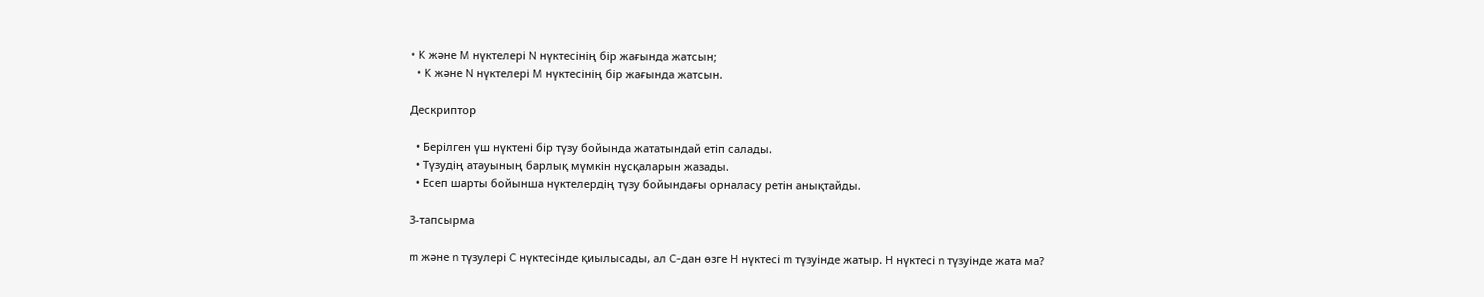• K және M нүктелері N нүктесінің бір жағында жатсын;
  • K және N нүктелері M нүктесінің бір жағында жатсын.

Дескриптор

  • Берілген үш нүктені бір түзу бойында жататындай етіп салады.
  • Түзудің атауының барлық мүмкін нұсқаларын жазады.
  • Есеп шарты бойынша нүктелердің түзу бойындағы орналасу ретін анықтайды.

3-тапсырма

m және n түзулері C нүктесінде қиылысады, ал C-дан өзге H нүктесі m түзуінде жатыр. H нүктесі n түзуінде жата ма?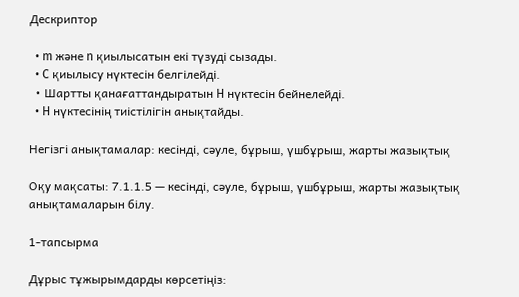Дескриптор

  • m және n қиылысатын екі түзуді сызады.
  • C қиылысу нүктесін белгілейді.
  • Шартты қанағаттандыратын H нүктесін бейнелейді.
  • H нүктесінің тиістілігін анықтайды.

Негізгі анықтамалар: кесінді, сәуле, бұрыш, үшбұрыш, жарты жазықтық

Оқу мақсаты: 7.1.1.5 — кесінді, сәуле, бұрыш, үшбұрыш, жарты жазықтық анықтамаларын білу.

1-тапсырма

Дұрыс тұжырымдарды көрсетіңіз: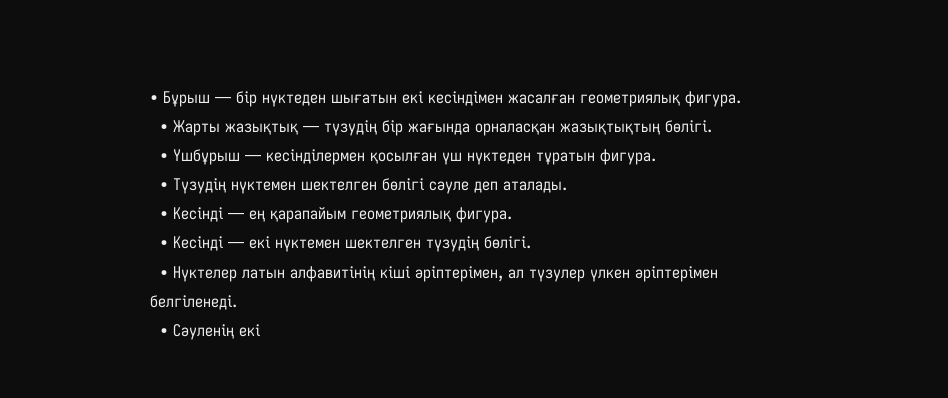• Бұрыш — бір нүктеден шығатын екі кесіндімен жасалған геометриялық фигура.
  • Жарты жазықтық — түзудің бір жағында орналасқан жазықтықтың бөлігі.
  • Үшбұрыш — кесінділермен қосылған үш нүктеден тұратын фигура.
  • Түзудің нүктемен шектелген бөлігі сәуле деп аталады.
  • Кесінді — ең қарапайым геометриялық фигура.
  • Кесінді — екі нүктемен шектелген түзудің бөлігі.
  • Нүктелер латын алфавитінің кіші әріптерімен, ал түзулер үлкен әріптерімен белгіленеді.
  • Сәуленің екі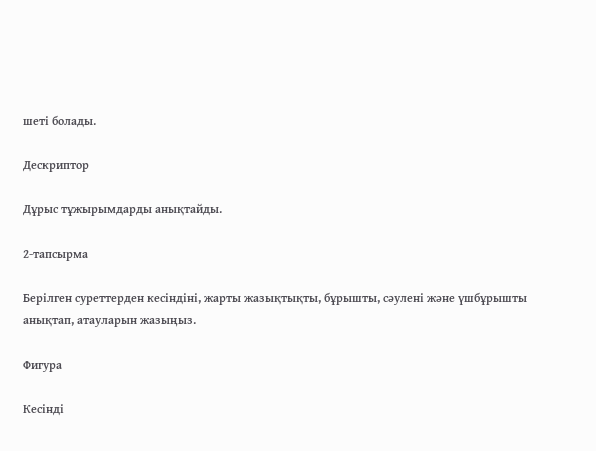шеті болады.

Дескриптор

Дұрыс тұжырымдарды анықтайды.

2-тапсырма

Берілген суреттерден кесіндіні, жарты жазықтықты, бұрышты, сәулені және үшбұрышты анықтап, атауларын жазыңыз.

Фигура

Кесінді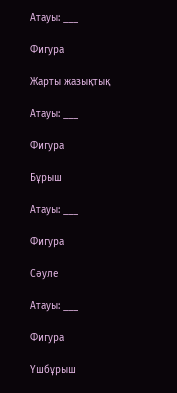Атауы: ___

Фигура

Жарты жазықтық

Атауы: ___

Фигура

Бұрыш

Атауы: ___

Фигура

Сәуле

Атауы: ___

Фигура

Үшбұрыш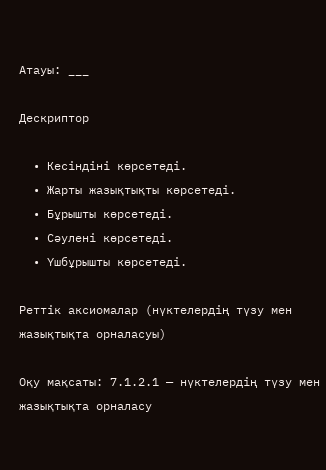Атауы: ___

Дескриптор

  • Кесіндіні көрсетеді.
  • Жарты жазықтықты көрсетеді.
  • Бұрышты көрсетеді.
  • Сәулені көрсетеді.
  • Үшбұрышты көрсетеді.

Реттік аксиомалар (нүктелердің түзу мен жазықтықта орналасуы)

Оқу мақсаты: 7.1.2.1 — нүктелердің түзу мен жазықтықта орналасу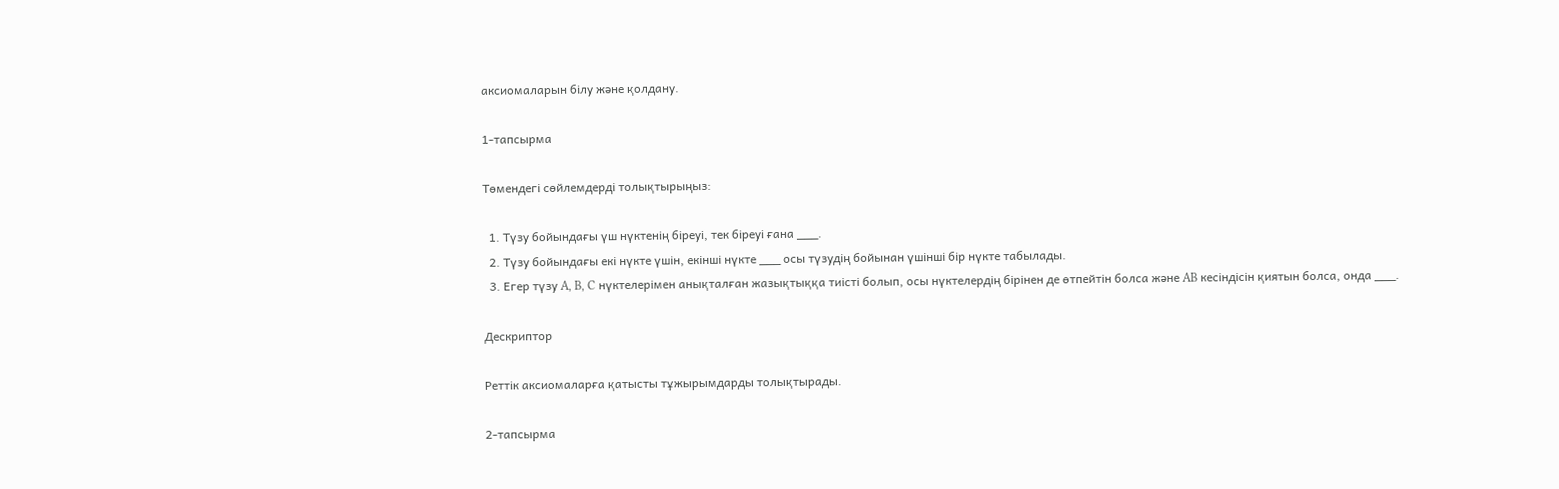аксиомаларын білу және қолдану.

1-тапсырма

Төмендегі сөйлемдерді толықтырыңыз:

  1. Түзу бойындағы үш нүктенің біреуі, тек біреуі ғана ___.
  2. Түзу бойындағы екі нүкте үшін, екінші нүкте ___ осы түзудің бойынан үшінші бір нүкте табылады.
  3. Егер түзу A, B, C нүктелерімен анықталған жазықтыққа тиісті болып, осы нүктелердің бірінен де өтпейтін болса және AB кесіндісін қиятын болса, онда ___.

Дескриптор

Реттік аксиомаларға қатысты тұжырымдарды толықтырады.

2-тапсырма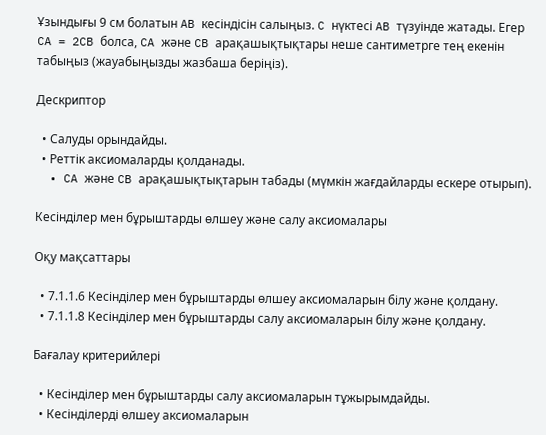Ұзындығы 9 см болатын AB кесіндісін салыңыз. C нүктесі AB түзуінде жатады. Егер CA = 2CB болса, CA және CB арақашықтықтары неше сантиметрге тең екенін табыңыз (жауабыңызды жазбаша беріңіз).

Дескриптор

  • Салуды орындайды.
  • Реттік аксиомаларды қолданады.
  • CA және CB арақашықтықтарын табады (мүмкін жағдайларды ескере отырып).

Кесінділер мен бұрыштарды өлшеу және салу аксиомалары

Оқу мақсаттары

  • 7.1.1.6 Кесінділер мен бұрыштарды өлшеу аксиомаларын білу және қолдану.
  • 7.1.1.8 Кесінділер мен бұрыштарды салу аксиомаларын білу және қолдану.

Бағалау критерийлері

  • Кесінділер мен бұрыштарды салу аксиомаларын тұжырымдайды.
  • Кесінділерді өлшеу аксиомаларын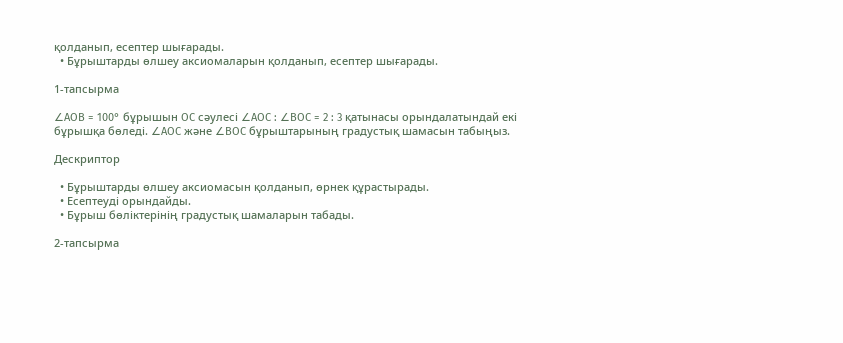қолданып, есептер шығарады.
  • Бұрыштарды өлшеу аксиомаларын қолданып, есептер шығарады.

1-тапсырма

∠AOB = 100° бұрышын OC сәулесі ∠AOC : ∠BOC = 2 : 3 қатынасы орындалатындай екі бұрышқа бөледі. ∠AOC және ∠BOC бұрыштарының градустық шамасын табыңыз.

Дескриптор

  • Бұрыштарды өлшеу аксиомасын қолданып, өрнек құрастырады.
  • Есептеуді орындайды.
  • Бұрыш бөліктерінің градустық шамаларын табады.

2-тапсырма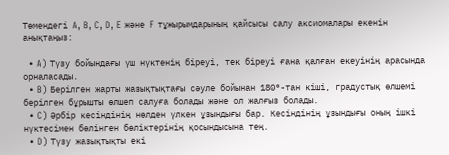Төмендегі A, B, C, D, E және F тұжырымдарының қайсысы салу аксиомалары екенін анықтаңыз:

  • A) Түзу бойындағы үш нүктенің біреуі, тек біреуі ғана қалған екеуінің арасында орналасады.
  • B) Берілген жарты жазықтықтағы сәуле бойынан 180°-тан кіші, градустық өлшемі берілген бұрышты өлшеп салуға болады және ол жалғыз болады.
  • C) Әрбір кесіндінің нөлден үлкен ұзындығы бар. Кесіндінің ұзындығы оның ішкі нүктесімен бөлінген бөліктерінің қосындысына тең.
  • D) Түзу жазықтықты екі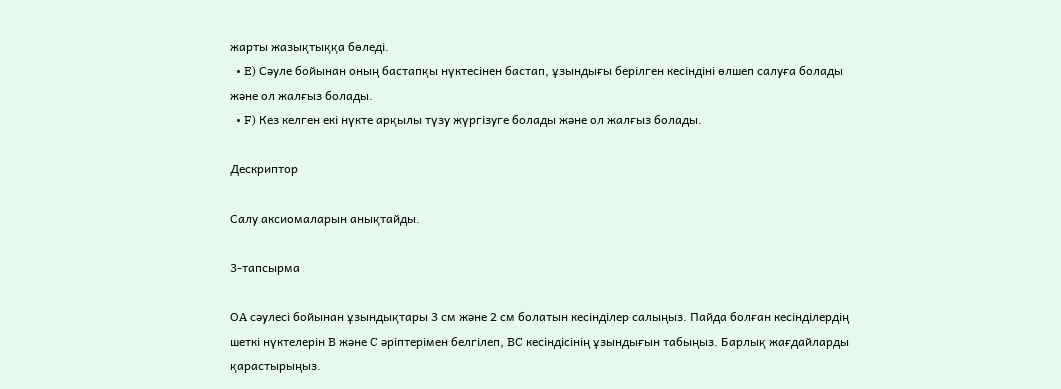жарты жазықтыққа бөледі.
  • E) Сәуле бойынан оның бастапқы нүктесінен бастап, ұзындығы берілген кесіндіні өлшеп салуға болады және ол жалғыз болады.
  • F) Кез келген екі нүкте арқылы түзу жүргізуге болады және ол жалғыз болады.

Дескриптор

Салу аксиомаларын анықтайды.

3-тапсырма

OA сәулесі бойынан ұзындықтары 3 см және 2 см болатын кесінділер салыңыз. Пайда болған кесінділердің шеткі нүктелерін B және C әріптерімен белгілеп, BC кесіндісінің ұзындығын табыңыз. Барлық жағдайларды қарастырыңыз.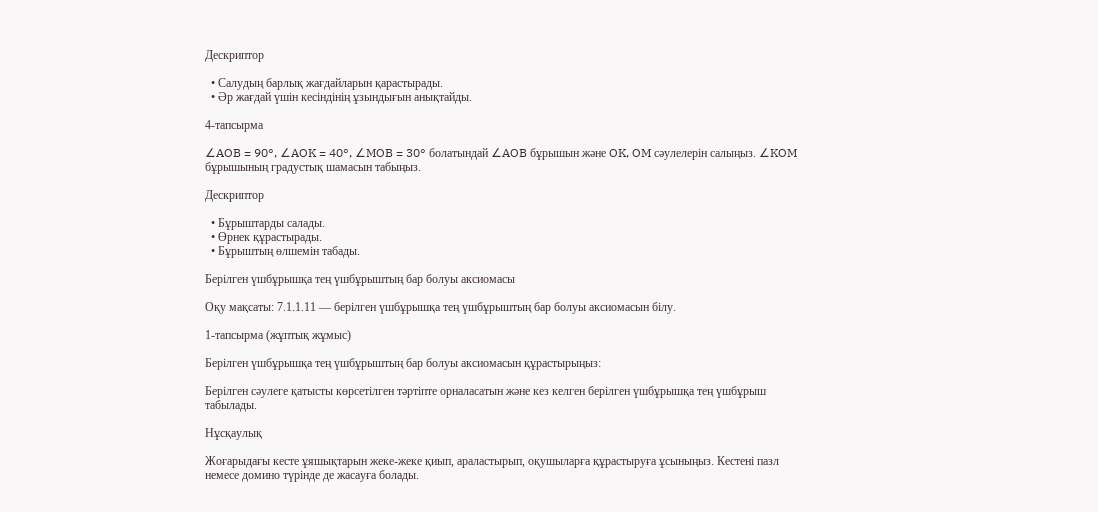Дескриптор

  • Салудың барлық жағдайларын қарастырады.
  • Әр жағдай үшін кесіндінің ұзындығын анықтайды.

4-тапсырма

∠AOB = 90°, ∠AOK = 40°, ∠MOB = 30° болатындай ∠AOB бұрышын және OK, OM сәулелерін салыңыз. ∠KOM бұрышының градустық шамасын табыңыз.

Дескриптор

  • Бұрыштарды салады.
  • Өрнек құрастырады.
  • Бұрыштың өлшемін табады.

Берілген үшбұрышқа тең үшбұрыштың бар болуы аксиомасы

Оқу мақсаты: 7.1.1.11 — берілген үшбұрышқа тең үшбұрыштың бар болуы аксиомасын білу.

1-тапсырма (жұптық жұмыс)

Берілген үшбұрышқа тең үшбұрыштың бар болуы аксиомасын құрастырыңыз:

Берілген сәулеге қатысты көрсетілген тәртіпте орналасатын және кез келген берілген үшбұрышқа тең үшбұрыш табылады.

Нұсқаулық

Жоғарыдағы кесте ұяшықтарын жеке-жеке қиып, араластырып, оқушыларға құрастыруға ұсыныңыз. Кестені пазл немесе домино түрінде де жасауға болады.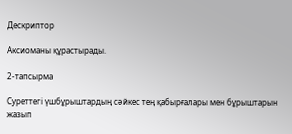Дескриптор

Аксиоманы құрастырады.

2-тапсырма

Суреттегі үшбұрыштардың сәйкес тең қабырғалары мен бұрыштарын жазып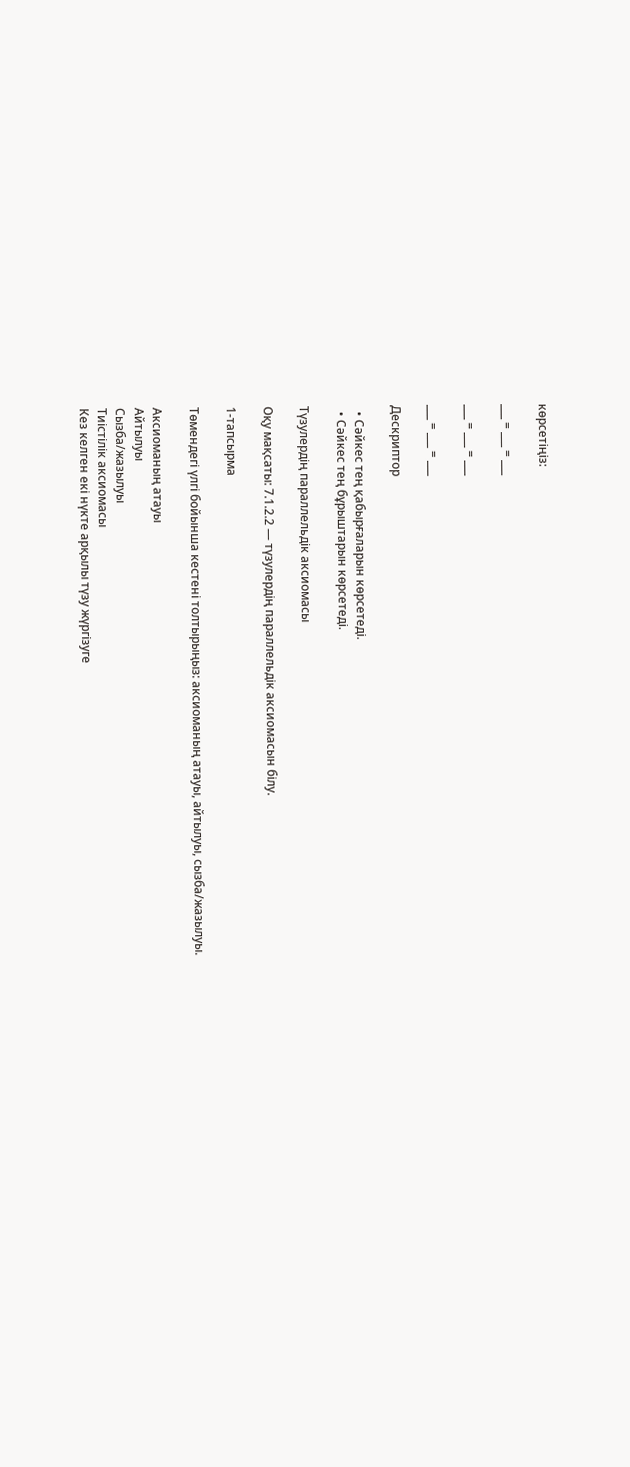көрсетіңіз:

___ = ___ = ___

___ = ___ = ___

___ = ___ = ___

Дескриптор

  • Сәйкес тең қабырғаларын көрсетеді.
  • Сәйкес тең бұрыштарын көрсетеді.

Түзулердің параллельдік аксиомасы

Оқу мақсаты: 7.1.2.2 — түзулердің параллельдік аксиомасын білу.

1-тапсырма

Төмендегі үлгі бойынша кестені толтырыңыз: аксиоманың атауы, айтылуы, сызба/жазылуы.

Аксиоманың атауы
Айтылуы
Сызба/жазылуы
Тиістілік аксиомасы
Кез келген екі нүкте арқылы түзу жүргізуге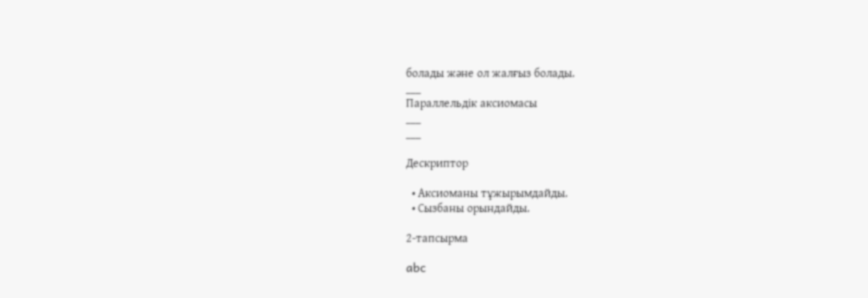болады және ол жалғыз болады.
___
Параллельдік аксиомасы
___
___

Дескриптор

  • Аксиоманы тұжырымдайды.
  • Сызбаны орындайды.

2-тапсырма

abc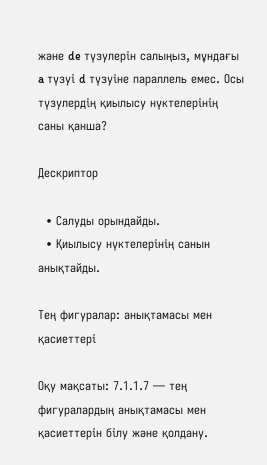және de түзулерін салыңыз, мұндағы a түзуі d түзуіне параллель емес. Осы түзулердің қиылысу нүктелерінің саны қанша?

Дескриптор

  • Салуды орындайды.
  • Қиылысу нүктелерінің санын анықтайды.

Тең фигуралар: анықтамасы мен қасиеттері

Оқу мақсаты: 7.1.1.7 — тең фигуралардың анықтамасы мен қасиеттерін білу және қолдану.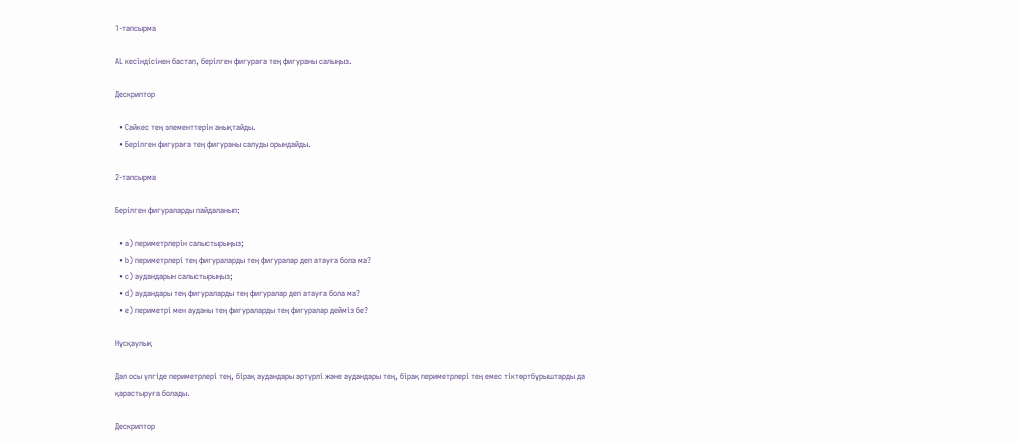1-тапсырма

AL кесіндісінен бастап, берілген фигураға тең фигураны салыңыз.

Дескриптор

  • Сәйкес тең элементтерін анықтайды.
  • Берілген фигураға тең фигураны салуды орындайды.

2-тапсырма

Берілген фигураларды пайдаланып:

  • a) периметрлерін салыстырыңыз;
  • b) периметрлері тең фигураларды тең фигуралар деп атауға бола ма?
  • c) аудандарын салыстырыңыз;
  • d) аудандары тең фигураларды тең фигуралар деп атауға бола ма?
  • e) периметрі мен ауданы тең фигураларды тең фигуралар дейміз бе?

Нұсқаулық

Дәл осы үлгіде периметрлері тең, бірақ аудандары әртүрлі және аудандары тең, бірақ периметрлері тең емес тіктөртбұрыштарды да қарастыруға болады.

Дескриптор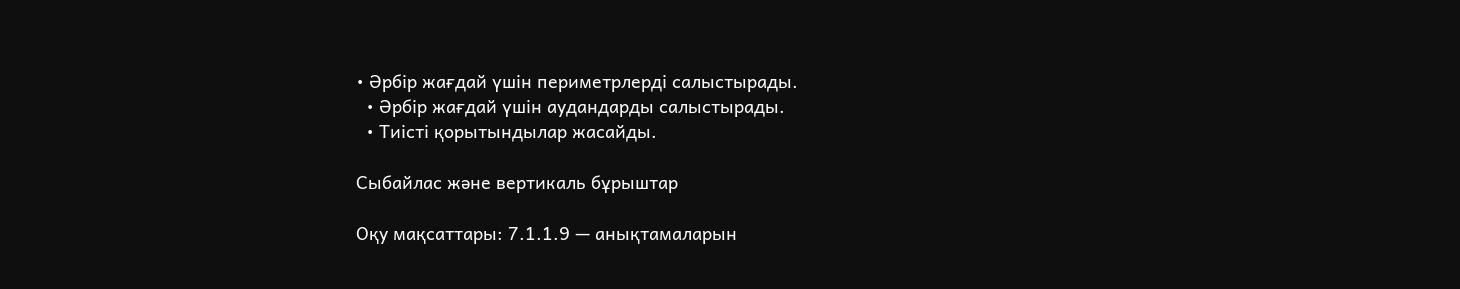• Әрбір жағдай үшін периметрлерді салыстырады.
  • Әрбір жағдай үшін аудандарды салыстырады.
  • Тиісті қорытындылар жасайды.

Сыбайлас және вертикаль бұрыштар

Оқу мақсаттары: 7.1.1.9 — анықтамаларын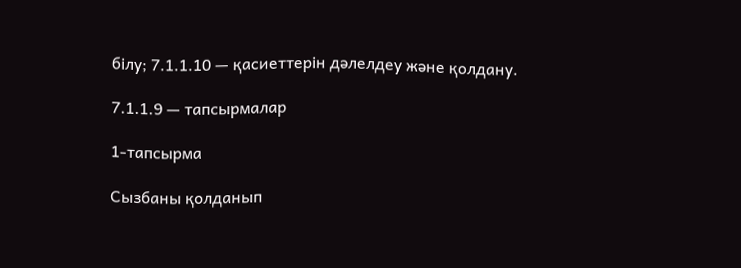білу; 7.1.1.10 — қасиеттерін дәлелдеу және қолдану.

7.1.1.9 — тапсырмалар

1-тапсырма

Сызбаны қолданып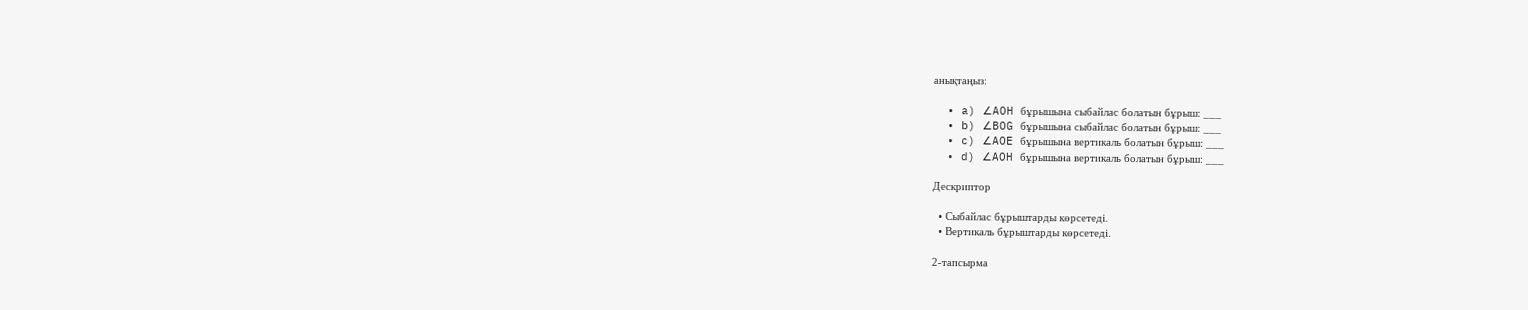анықтаңыз:

  • a) ∠AOH бұрышына сыбайлас болатын бұрыш: ___
  • b) ∠BOG бұрышына сыбайлас болатын бұрыш: ___
  • c) ∠AOE бұрышына вертикаль болатын бұрыш: ___
  • d) ∠AOH бұрышына вертикаль болатын бұрыш: ___

Дескриптор

  • Сыбайлас бұрыштарды көрсетеді.
  • Вертикаль бұрыштарды көрсетеді.

2-тапсырма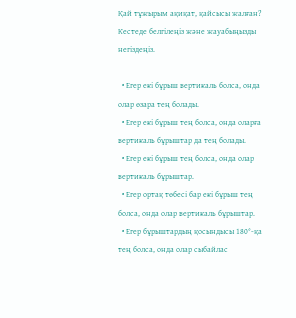Қай тұжырым ақиқат, қайсысы жалған? Кестеде белгілеңіз және жауабыңызды негіздеңіз.

  • Егер екі бұрыш вертикаль болса, онда олар өзара тең болады.
  • Егер екі бұрыш тең болса, онда оларға вертикаль бұрыштар да тең болады.
  • Егер екі бұрыш тең болса, онда олар вертикаль бұрыштар.
  • Егер ортақ төбесі бар екі бұрыш тең болса, онда олар вертикаль бұрыштар.
  • Егер бұрыштардың қосындысы 180°-қа тең болса, онда олар сыбайлас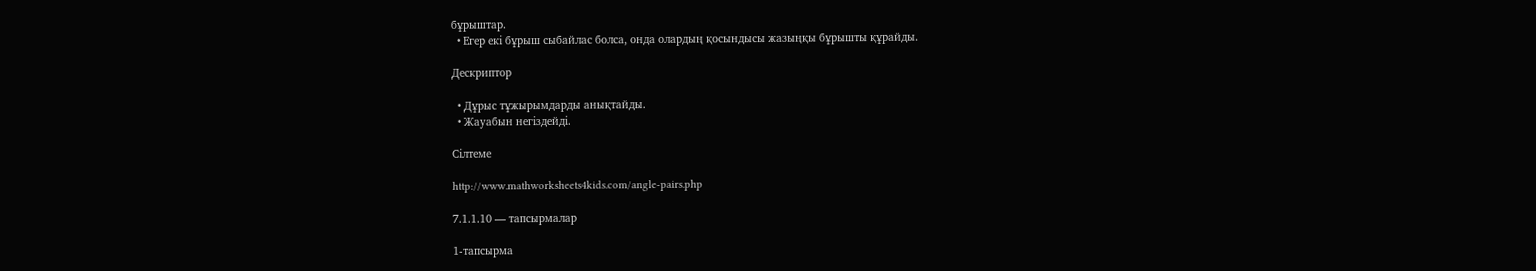бұрыштар.
  • Егер екі бұрыш сыбайлас болса, онда олардың қосындысы жазыңқы бұрышты құрайды.

Дескриптор

  • Дұрыс тұжырымдарды анықтайды.
  • Жауабын негіздейді.

Сілтеме

http://www.mathworksheets4kids.com/angle-pairs.php

7.1.1.10 — тапсырмалар

1-тапсырма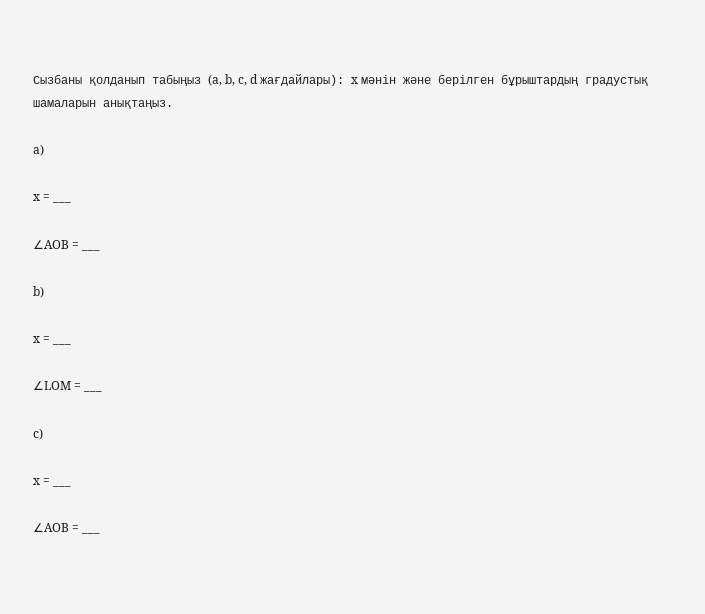Сызбаны қолданып табыңыз (a, b, c, d жағдайлары): x мәнін және берілген бұрыштардың градустық шамаларын анықтаңыз.

a)

x = ___

∠AOB = ___

b)

x = ___

∠LOM = ___

c)

x = ___

∠AOB = ___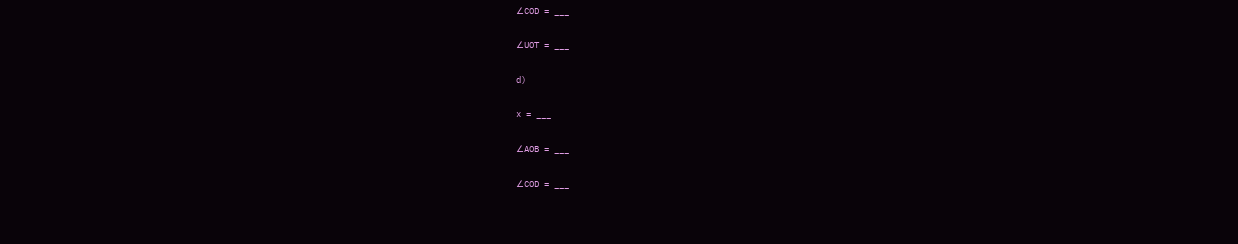∠COD = ___

∠UOT = ___

d)

x = ___

∠AOB = ___

∠COD = ___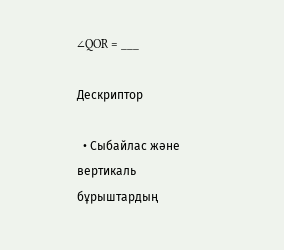∠QOR = ___

Дескриптор

  • Сыбайлас және вертикаль бұрыштардың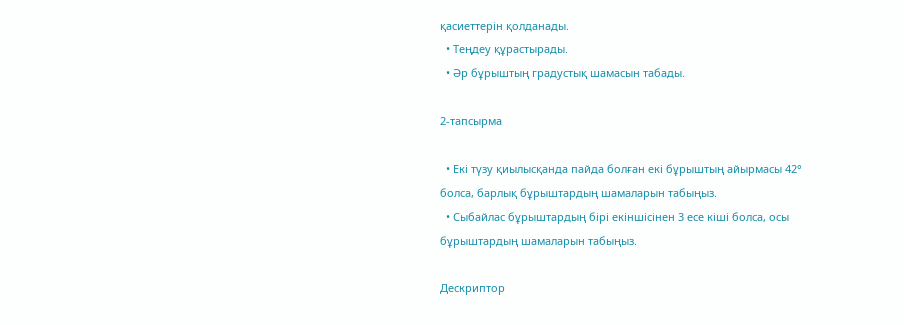қасиеттерін қолданады.
  • Теңдеу құрастырады.
  • Әр бұрыштың градустық шамасын табады.

2-тапсырма

  • Екі түзу қиылысқанда пайда болған екі бұрыштың айырмасы 42° болса, барлық бұрыштардың шамаларын табыңыз.
  • Сыбайлас бұрыштардың бірі екіншісінен 3 есе кіші болса, осы бұрыштардың шамаларын табыңыз.

Дескриптор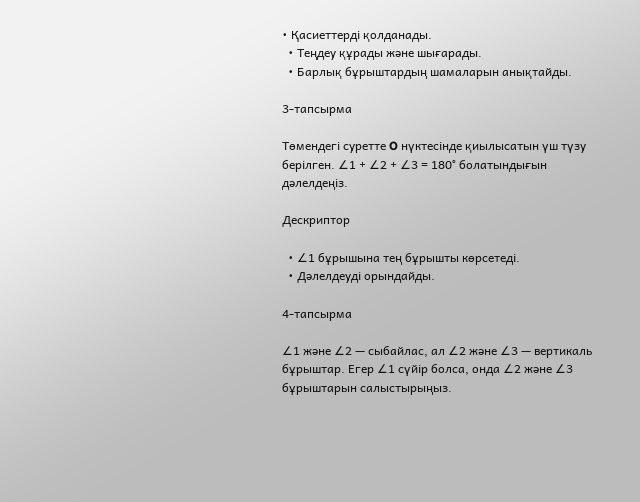• Қасиеттерді қолданады.
  • Теңдеу құрады және шығарады.
  • Барлық бұрыштардың шамаларын анықтайды.

3-тапсырма

Төмендегі суретте O нүктесінде қиылысатын үш түзу берілген. ∠1 + ∠2 + ∠3 = 180° болатындығын дәлелдеңіз.

Дескриптор

  • ∠1 бұрышына тең бұрышты көрсетеді.
  • Дәлелдеуді орындайды.

4-тапсырма

∠1 және ∠2 — сыбайлас, ал ∠2 және ∠3 — вертикаль бұрыштар. Егер ∠1 сүйір болса, онда ∠2 және ∠3 бұрыштарын салыстырыңыз.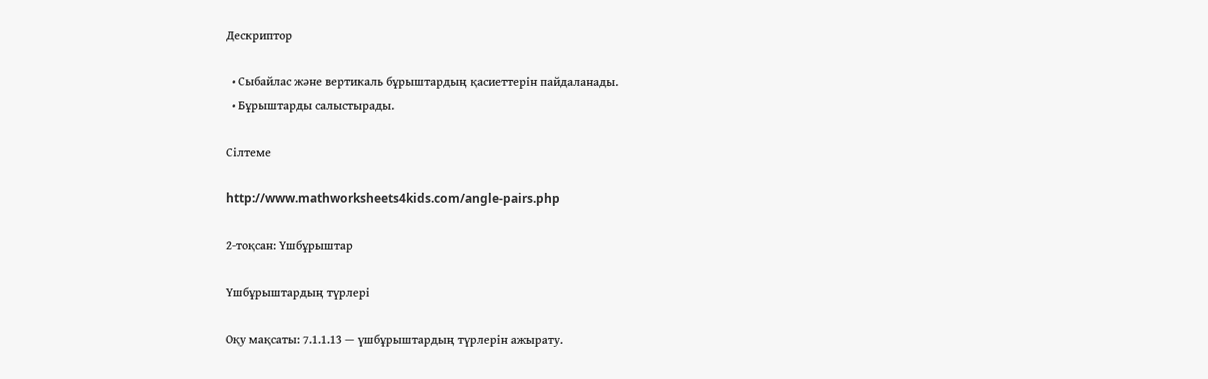Дескриптор

  • Сыбайлас және вертикаль бұрыштардың қасиеттерін пайдаланады.
  • Бұрыштарды салыстырады.

Сілтеме

http://www.mathworksheets4kids.com/angle-pairs.php

2-тоқсан: Үшбұрыштар

Үшбұрыштардың түрлері

Оқу мақсаты: 7.1.1.13 — үшбұрыштардың түрлерін ажырату.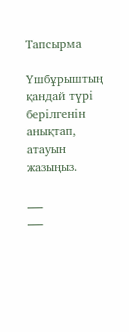Тапсырма

Үшбұрыштың қандай түрі берілгенін анықтап, атауын жазыңыз.

___
___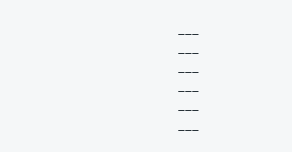___
___
___
___
___
___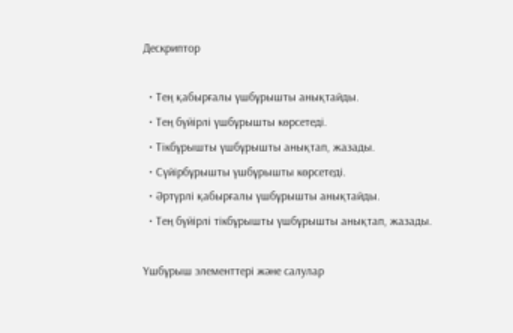Дескриптор

  • Тең қабырғалы үшбұрышты анықтайды.
  • Тең бүйірлі үшбұрышты көрсетеді.
  • Тікбұрышты үшбұрышты анықтап, жазады.
  • Сүйірбұрышты үшбұрышты көрсетеді.
  • Әртүрлі қабырғалы үшбұрышты анықтайды.
  • Тең бүйірлі тікбұрышты үшбұрышты анықтап, жазады.

Үшбұрыш элементтері және салулар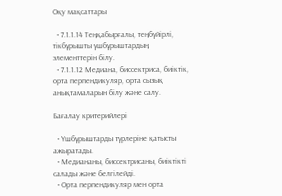Оқу мақсаттары

  • 7.1.1.14 Теңқабырғалы, теңбүйірлі, тікбұрышты үшбұрыштардың элементтерін білу.
  • 7.1.1.12 Медиана, биссектриса, биіктік, орта перпендикуляр, орта сызық анықтамаларын білу және салу.

Бағалау критерийлері

  • Үшбұрыштарды түрлеріне қатысты ажыратады.
  • Медиананы, биссектрисаны, биіктікті салады және белгілейді.
  • Орта перпендикуляр мен орта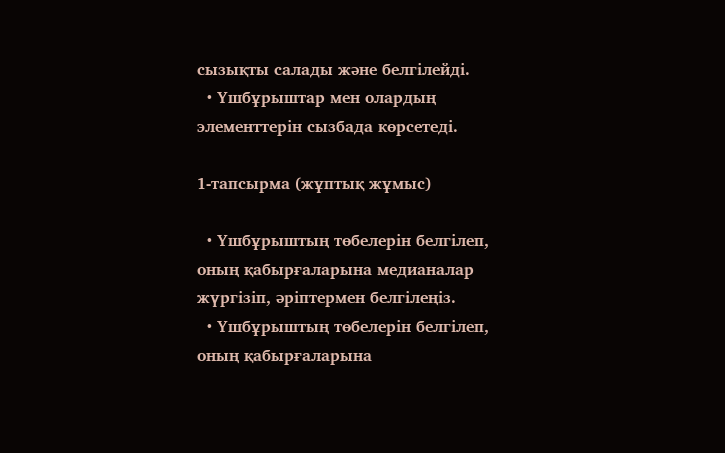сызықты салады және белгілейді.
  • Үшбұрыштар мен олардың элементтерін сызбада көрсетеді.

1-тапсырма (жұптық жұмыс)

  • Үшбұрыштың төбелерін белгілеп, оның қабырғаларына медианалар жүргізіп, әріптермен белгілеңіз.
  • Үшбұрыштың төбелерін белгілеп, оның қабырғаларына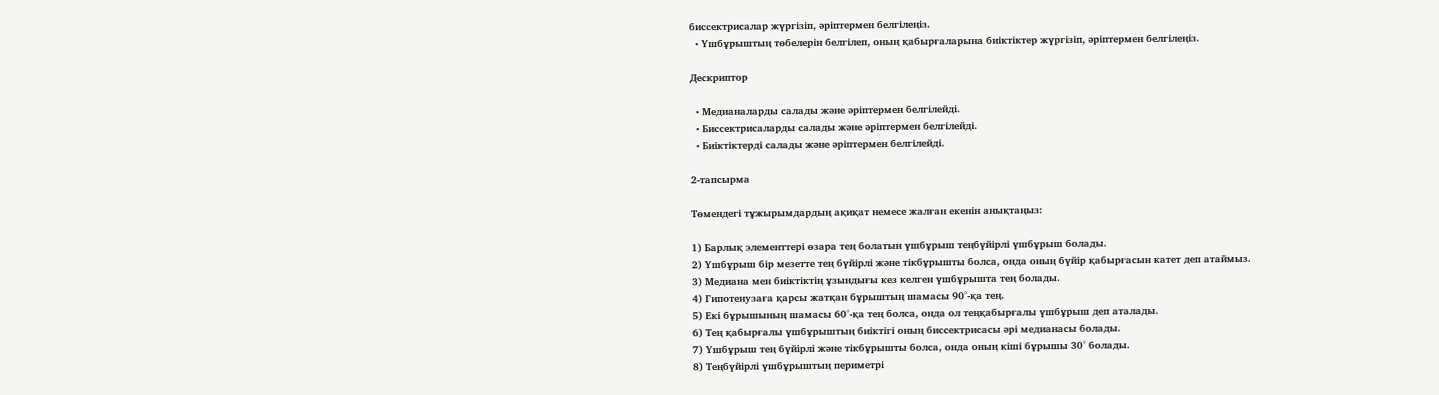биссектрисалар жүргізіп, әріптермен белгілеңіз.
  • Үшбұрыштың төбелерін белгілеп, оның қабырғаларына биіктіктер жүргізіп, әріптермен белгілеңіз.

Дескриптор

  • Медианаларды салады және әріптермен белгілейді.
  • Биссектрисаларды салады және әріптермен белгілейді.
  • Биіктіктерді салады және әріптермен белгілейді.

2-тапсырма

Төмендегі тұжырымдардың ақиқат немесе жалған екенін анықтаңыз:

1) Барлық элементтері өзара тең болатын үшбұрыш теңбүйірлі үшбұрыш болады.
2) Үшбұрыш бір мезетте тең бүйірлі және тікбұрышты болса, онда оның бүйір қабырғасын катет деп атаймыз.
3) Медиана мен биіктіктің ұзындығы кез келген үшбұрышта тең болады.
4) Гипотенузаға қарсы жатқан бұрыштың шамасы 90°-қа тең.
5) Екі бұрышының шамасы 60°-қа тең болса, онда ол теңқабырғалы үшбұрыш деп аталады.
6) Тең қабырғалы үшбұрыштың биіктігі оның биссектрисасы әрі медианасы болады.
7) Үшбұрыш тең бүйірлі және тікбұрышты болса, онда оның кіші бұрышы 30° болады.
8) Теңбүйірлі үшбұрыштың периметрі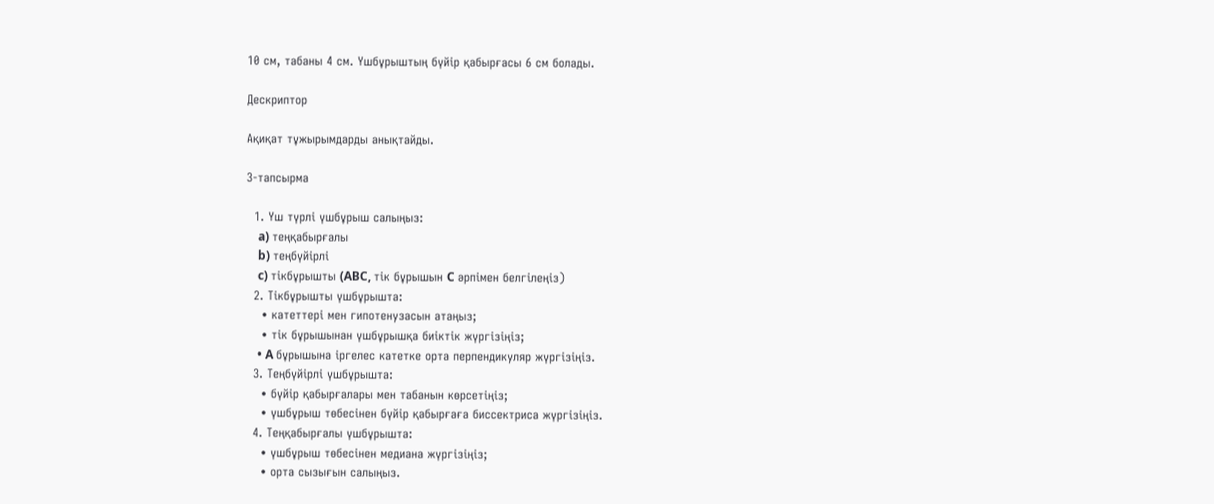10 см, табаны 4 см. Үшбұрыштың бүйір қабырғасы 6 см болады.

Дескриптор

Ақиқат тұжырымдарды анықтайды.

3-тапсырма

  1. Үш түрлі үшбұрыш салыңыз:
    a) теңқабырғалы
    b) теңбүйірлі
    c) тікбұрышты (ABC, тік бұрышын C әрпімен белгілеңіз)
  2. Тікбұрышты үшбұрышта:
    • катеттері мен гипотенузасын атаңыз;
    • тік бұрышынан үшбұрышқа биіктік жүргізіңіз;
    • A бұрышына іргелес катетке орта перпендикуляр жүргізіңіз.
  3. Теңбүйірлі үшбұрышта:
    • бүйір қабырғалары мен табанын көрсетіңіз;
    • үшбұрыш төбесінен бүйір қабырғаға биссектриса жүргізіңіз.
  4. Теңқабырғалы үшбұрышта:
    • үшбұрыш төбесінен медиана жүргізіңіз;
    • орта сызығын салыңыз.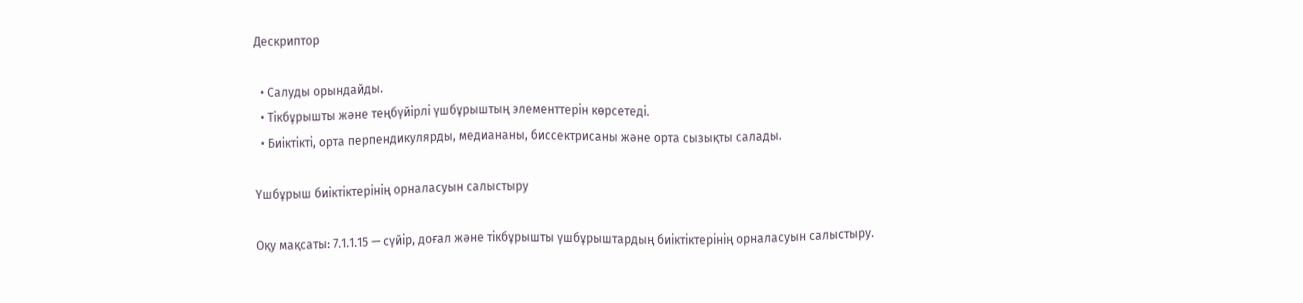Дескриптор

  • Салуды орындайды.
  • Тікбұрышты және теңбүйірлі үшбұрыштың элементтерін көрсетеді.
  • Биіктікті, орта перпендикулярды, медиананы, биссектрисаны және орта сызықты салады.

Үшбұрыш биіктіктерінің орналасуын салыстыру

Оқу мақсаты: 7.1.1.15 — сүйір, доғал және тікбұрышты үшбұрыштардың биіктіктерінің орналасуын салыстыру.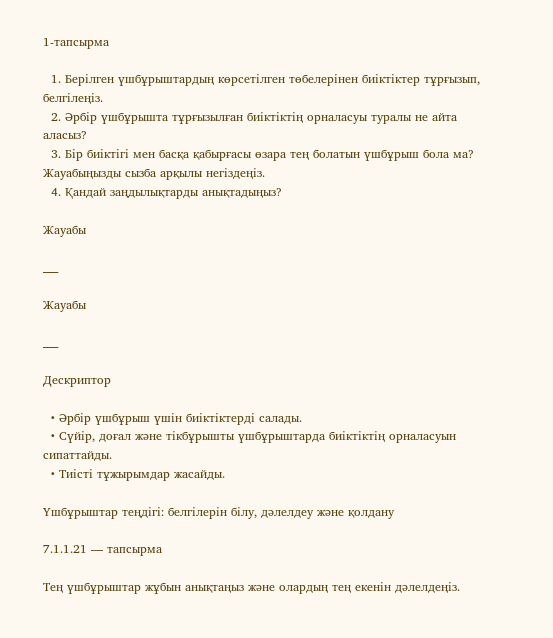1-тапсырма

  1. Берілген үшбұрыштардың көрсетілген төбелерінен биіктіктер тұрғызып, белгілеңіз.
  2. Әрбір үшбұрышта тұрғызылған биіктіктің орналасуы туралы не айта аласыз?
  3. Бір биіктігі мен басқа қабырғасы өзара тең болатын үшбұрыш бола ма? Жауабыңызды сызба арқылы негіздеңіз.
  4. Қандай заңдылықтарды анықтадыңыз?

Жауабы

___

Жауабы

___

Дескриптор

  • Әрбір үшбұрыш үшін биіктіктерді салады.
  • Сүйір, доғал және тікбұрышты үшбұрыштарда биіктіктің орналасуын сипаттайды.
  • Тиісті тұжырымдар жасайды.

Үшбұрыштар теңдігі: белгілерін білу, дәлелдеу және қолдану

7.1.1.21 — тапсырма

Тең үшбұрыштар жұбын анықтаңыз және олардың тең екенін дәлелдеңіз.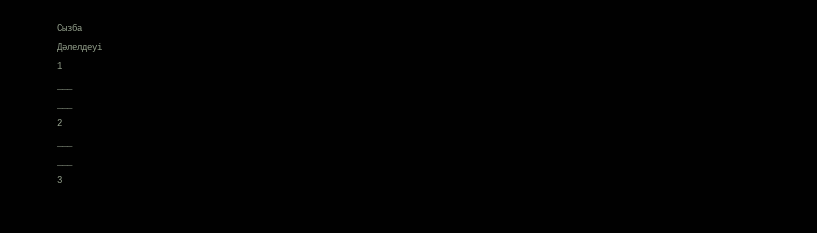Сызба
Дәлелдеуі
1
___
___
2
___
___
3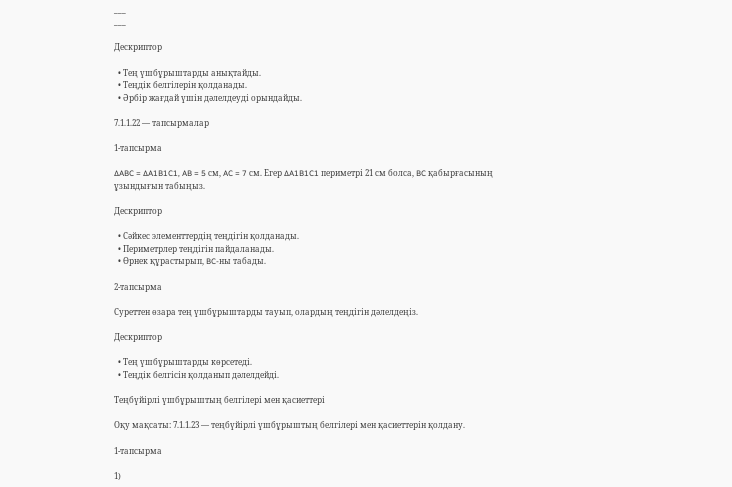___
___

Дескриптор

  • Тең үшбұрыштарды анықтайды.
  • Теңдік белгілерін қолданады.
  • Әрбір жағдай үшін дәлелдеуді орындайды.

7.1.1.22 — тапсырмалар

1-тапсырма

∆ABC = ∆A1B1C1, AB = 5 см, AC = 7 см. Егер ∆A1B1C1 периметрі 21 см болса, BC қабырғасының ұзындығын табыңыз.

Дескриптор

  • Сәйкес элементтердің теңдігін қолданады.
  • Периметрлер теңдігін пайдаланады.
  • Өрнек құрастырып, BC-ны табады.

2-тапсырма

Суреттен өзара тең үшбұрыштарды тауып, олардың теңдігін дәлелдеңіз.

Дескриптор

  • Тең үшбұрыштарды көрсетеді.
  • Теңдік белгісін қолданып дәлелдейді.

Теңбүйірлі үшбұрыштың белгілері мен қасиеттері

Оқу мақсаты: 7.1.1.23 — теңбүйірлі үшбұрыштың белгілері мен қасиеттерін қолдану.

1-тапсырма

1)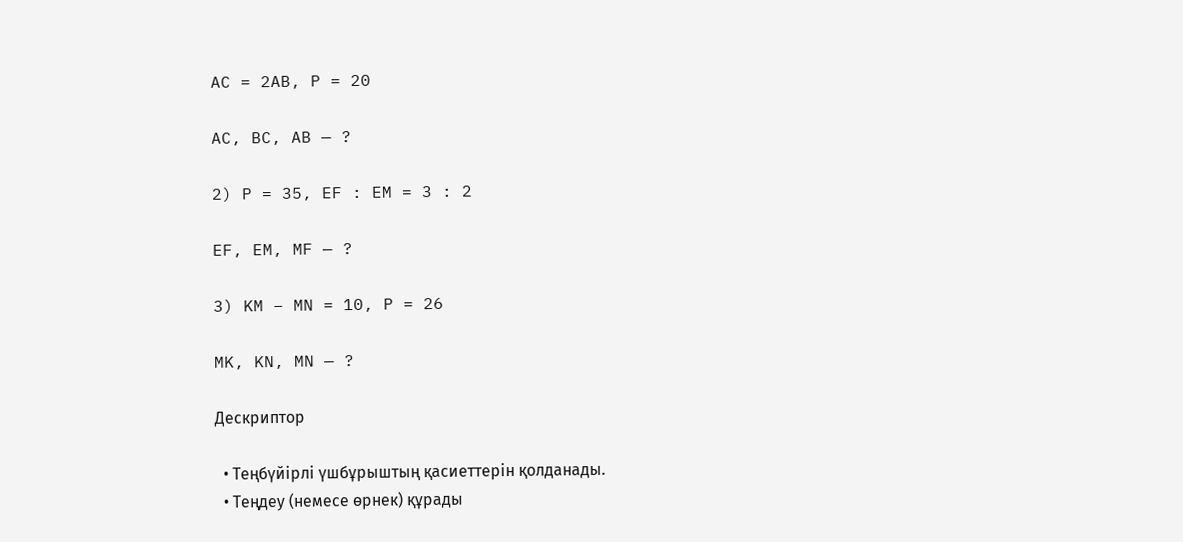AC = 2AB, P = 20

AC, BC, AB — ?

2) P = 35, EF : EM = 3 : 2

EF, EM, MF — ?

3) KM – MN = 10, P = 26

MK, KN, MN — ?

Дескриптор

  • Теңбүйірлі үшбұрыштың қасиеттерін қолданады.
  • Теңдеу (немесе өрнек) құрады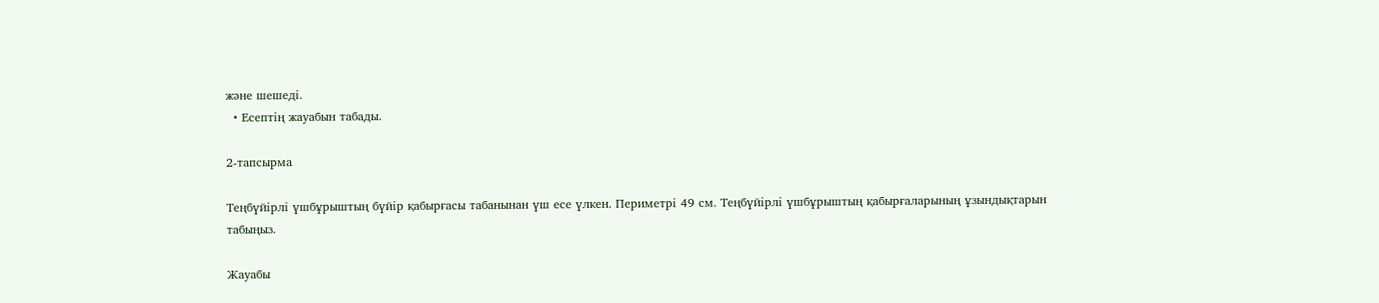және шешеді.
  • Есептің жауабын табады.

2-тапсырма

Теңбүйірлі үшбұрыштың бүйір қабырғасы табанынан үш есе үлкен. Периметрі 49 см. Теңбүйірлі үшбұрыштың қабырғаларының ұзындықтарын табыңыз.

Жауабы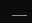___